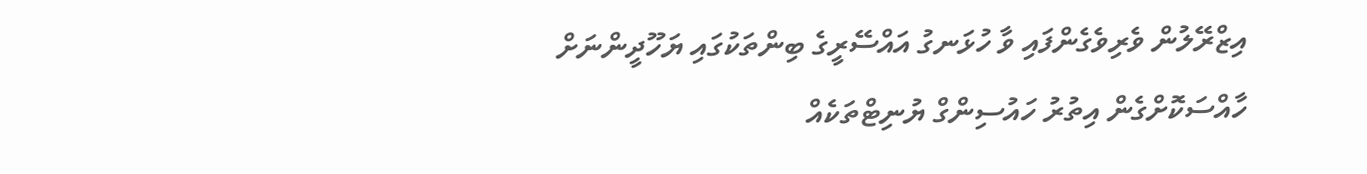އިޒްރޭލުން ވެރިވެގެންފައި ވާ ހުޅަނގު އައްސޭރީގެ ބިންތަކުގައި ޔަހޫދީންނަށް ހާއްސަކޮށްގެން އިތުރު ހައުސިންގް ޔުނިޓްތަކެއް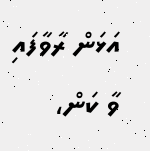އަޅަން ރާވާފައި ވާ ކަން،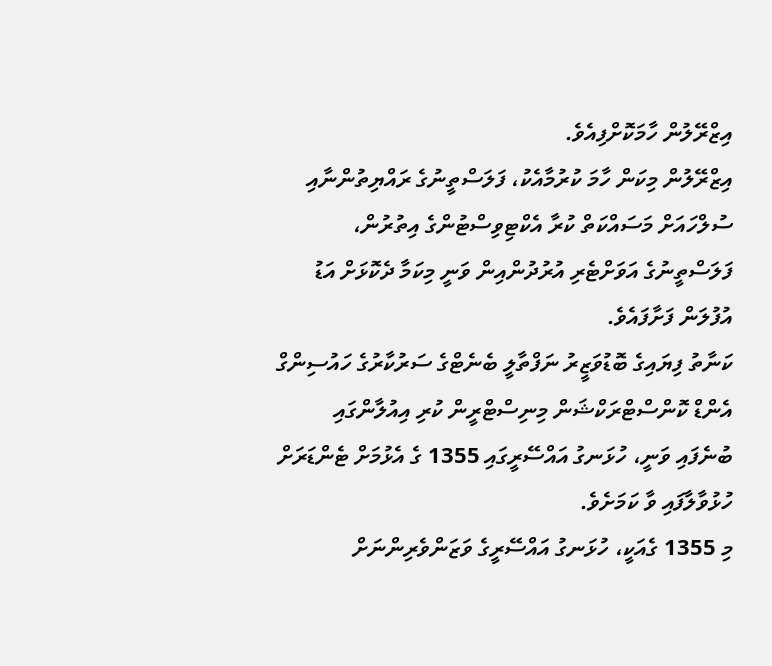އިޒްރޭލުން ހާމަކޮށްފިއެވެ.
އިޒްރޭލުން މިކަން ހާމަ ކުރުމާއެކު، ފަލަސްތީނުގެ ރައްޔިތުންނާއި ސުލްހައަށް މަސައްކަތް ކުރާ އެކްޓިވިސްޓުންގެ އިތުރުން، ފަލަސްތީނުގެ އަވަށްޓެރި އުރުދުންއިން ވަނީ މިކަމާ ދެކޮޅަށް އަޑު އުފުލަން ފަށާފައެވެ.
ކަނާތު ފިޔައިގެ ބޮޑުވަޒީރު ނަފްތާލީ ބެނެޓްގެ ސަރުކާރުގެ ހައުސިންގް އެންޑް ކޮންސްޓްރަކްޝަން މިނިސްޓްރީން ކުރި އިއުލާންގައި ބުނެފައި ވަނީ، ހުޅަނގު އައްސޭރީގައި 1355 ގެ އެޅުމަށް ޓެންޑަރަށް ހުޅުވާލާފައި ވާ ކަމަށެވެ.
މި 1355 ގެއަކީ، ހުޅަނގު އައްސޭރީގެ ވަޒަންވެރިންނަށް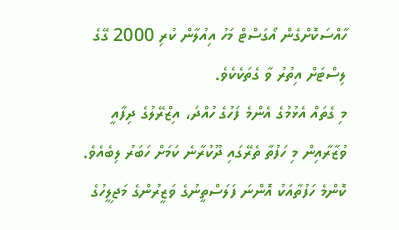ހާއްސަކޮށްގެން އޯގަސްޓް މަހު އިއުލާން ކުރި 2000 ގޭގެ ލިސްޓަށް އިތުރު ވާ ގެތަކެކެވެ.
މި ގެތައް އެޅުމުގެ އެންމެ ފަހުގެ ހުއްދަ، އިޒްރޭލުގެ ދިފާއީ ވުޒާރާއިން މި ހަފުތާ ތެރޭގައި ދޫކުރާނެ ކަމަށް ހަބަރު ލިބެއެވެ.
ކޮންމެ ހަފުތާއަކު އޮންނަ ފަލަސްތީނުގެ ވަޒީރުންގެ މަޖިލީހުގެ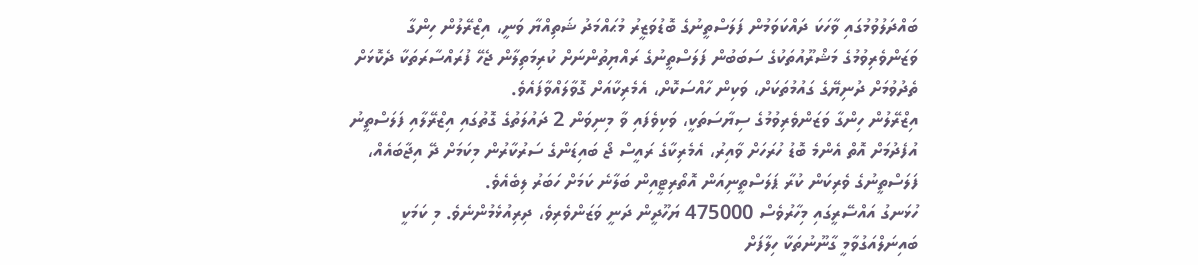ބައްދަލުވުމުގައި ވާހަކަ ދައްކަވަމުން ފަލަސްތީނުގެ ބޮޑުވަޒީރު މުޙައްމަދު ޝަތިއްޔާ ވަނީ، އިޒްރޭލުން ހިންގާ ވަޒަންވެރިވުމުގެ މަޝްރޫއުތަކުގެ ސަބަބުން ފަލަސްތީނުގެ ރައްޔިތުންނަށް ކުރިމަތިލާން ޖެހޭ ފުރައްސާރަތަކާ ދެކޮޅަށް ތެދުވުމަށް ދުނިޔޭގެ ގައުމުތަކަށް، ވަކިން ހާއްސަކޮށް، އެމެރިކާއަށް ގޮވާލައްވާފައެވެ.
އިޒްރޭލުން ހިންގާ ވަޒަންވެރިވުމުގެ ސިޔާސަތަކީ، ވަކިވެފައި ވާ މިނިވަން 2 ދައުލަތުގެ ގޮތުގައި އިޒްރޭލާއި ފަލަސްތީނު އުފެދުމަށް އޮތް އެންމެ ބޮޑު ހުރަހަށް ވާއިރު، އެމެރިކާގެ ރައީސް ޖޯ ބައިޑަންގެ ސަރުކާރުން މިކަމަށް ދޭ އިޖާބައެއް، ފަލަސްތީނުގެ ވެރިކަން ކުރާ ޕަލަސްތީނިއަން އޮތޯރިޓީއިން ބަލާނެ ކަމަށް ހަބަރު ލިބެއެވެ.
ހުޅަނގު އައްސޭރީގައި މިހާރުވެސް 475000 ޔަހޫދީން ދަނީ ވަޒަންވެރިވެ، ދިރިއުޅެމުންނެވެ. މި ކަމަކީ ބައިނަލްއަގުވާމީ ގާނޫނުތަކާ ހިލާފަށް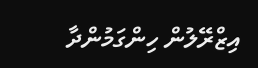އިޒްރޭލުން ހިންގަމުންދާ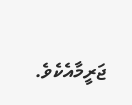ޖަރީމާއެކެވެ.